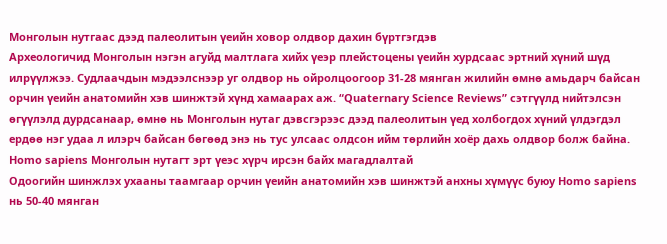Монголын нутгаас дээд палеолитын үеийн ховор олдвор дахин бүртгэгдэв
Археологичид Монголын нэгэн агуйд малтлага хийх үеэр плейстоцены үеийн хурдсаас эртний хүний шүд илрүүлжээ. Судлаачдын мэдээлснээр уг олдвор нь ойролцоогоор 31-28 мянган жилийн өмнө амьдарч байсан орчин үеийн анатомийн хэв шинжтэй хүнд хамаарах аж. “Quaternary Science Reviews” сэтгүүлд нийтэлсэн өгүүлэлд дурдсанаар, өмнө нь Монголын нутаг дэвсгэрээс дээд палеолитын үед холбогдох хүний үлдэгдэл ердөө нэг удаа л илэрч байсан бөгөөд энэ нь тус улсаас олдсон ийм төрлийн хоёр дахь олдвор болж байна.
Homo sapiens Монголын нутагт эрт үеэс хүрч ирсэн байх магадлалтай
Одоогийн шинжлэх ухааны таамгаар орчин үеийн анатомийн хэв шинжтэй анхны хүмүүс буюу Homo sapiens нь 50-40 мянган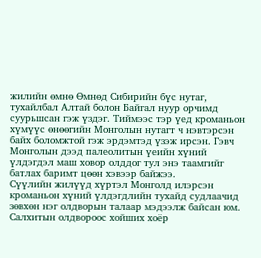жилийн өмнө Өмнөд Сибирийн бүс нутаг, тухайлбал Алтай болон Байгал нуур орчимд суурьшсан гэж үздэг. Тиймээс тэр үед кроманьон хүмүүс өнөөгийн Монголын нутагт ч нэвтэрсэн байх боломжтой гэж эрдэмтэд үзэж ирсэн. Гэвч Монголын дээд палеолитын үеийн хүний үлдэгдэл маш ховор олддог тул энэ таамгийг батлах баримт цөөн хэвээр байжээ.
Сүүлийн жилүүд хүртэл Монголд илэрсэн кроманьон хүний үлдэгдлийн тухайд судлаачид зөвхөн нэг олдворын талаар мэдээлж байсан юм.
Салхитын олдвороос хойших хоёр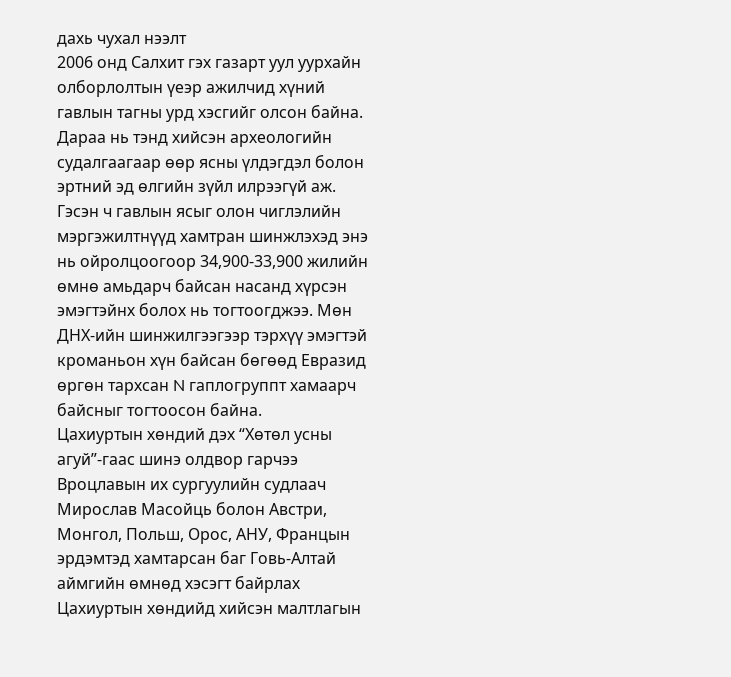дахь чухал нээлт
2006 онд Салхит гэх газарт уул уурхайн олборлолтын үеэр ажилчид хүний гавлын тагны урд хэсгийг олсон байна. Дараа нь тэнд хийсэн археологийн судалгаагаар өөр ясны үлдэгдэл болон эртний эд өлгийн зүйл илрээгүй аж.
Гэсэн ч гавлын ясыг олон чиглэлийн мэргэжилтнүүд хамтран шинжлэхэд энэ нь ойролцоогоор 34,900-33,900 жилийн өмнө амьдарч байсан насанд хүрсэн эмэгтэйнх болох нь тогтоогджээ. Мөн ДНХ-ийн шинжилгээгээр тэрхүү эмэгтэй кроманьон хүн байсан бөгөөд Евразид өргөн тархсан N гаплогруппт хамаарч байсныг тогтоосон байна.
Цахиуртын хөндий дэх “Хөтөл усны агуй”-гаас шинэ олдвор гарчээ
Вроцлавын их сургуулийн судлаач Мирослав Масойць болон Австри, Монгол, Польш, Орос, АНУ, Францын эрдэмтэд хамтарсан баг Говь-Алтай аймгийн өмнөд хэсэгт байрлах Цахиуртын хөндийд хийсэн малтлагын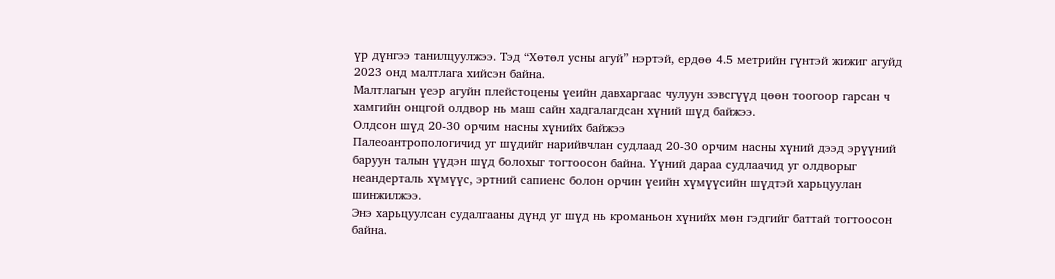үр дүнгээ танилцуулжээ. Тэд “Хөтөл усны агуй” нэртэй, ердөө 4.5 метрийн гүнтэй жижиг агуйд 2023 онд малтлага хийсэн байна.
Малтлагын үеэр агуйн плейстоцены үеийн давхаргаас чулуун зэвсгүүд цөөн тоогоор гарсан ч хамгийн онцгой олдвор нь маш сайн хадгалагдсан хүний шүд байжээ.
Олдсон шүд 20-30 орчим насны хүнийх байжээ
Палеоантропологичид уг шүдийг нарийвчлан судлаад 20-30 орчим насны хүний дээд эрүүний баруун талын үүдэн шүд болохыг тогтоосон байна. Үүний дараа судлаачид уг олдворыг неандерталь хүмүүс, эртний сапиенс болон орчин үеийн хүмүүсийн шүдтэй харьцуулан шинжилжээ.
Энэ харьцуулсан судалгааны дүнд уг шүд нь кроманьон хүнийх мөн гэдгийг баттай тогтоосон байна.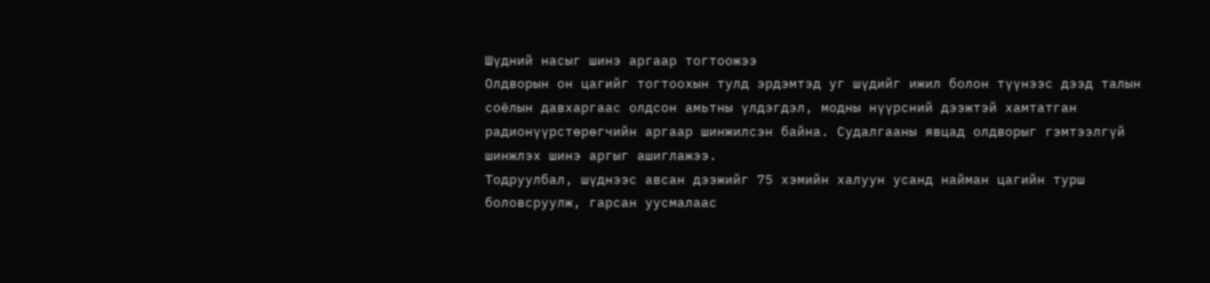Шүдний насыг шинэ аргаар тогтоожээ
Олдворын он цагийг тогтоохын тулд эрдэмтэд уг шүдийг ижил болон түүнээс дээд талын соёлын давхаргаас олдсон амьтны үлдэгдэл, модны нүүрсний дээжтэй хамтатган радионүүрстөрөгчийн аргаар шинжилсэн байна. Судалгааны явцад олдворыг гэмтээлгүй шинжлэх шинэ аргыг ашиглажээ.
Тодруулбал, шүднээс авсан дээжийг 75 хэмийн халуун усанд найман цагийн турш боловсруулж, гарсан уусмалаас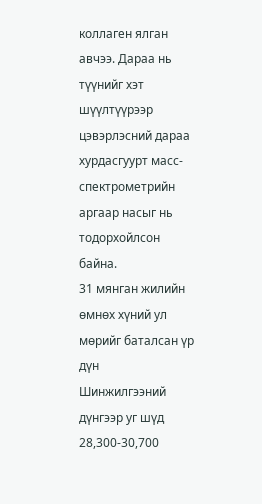коллаген ялган авчээ. Дараа нь түүнийг хэт шүүлтүүрээр цэвэрлэсний дараа хурдасгуурт масс-спектрометрийн аргаар насыг нь тодорхойлсон байна.
31 мянган жилийн өмнөх хүний ул мөрийг баталсан үр дүн
Шинжилгээний дүнгээр уг шүд 28,300-30,700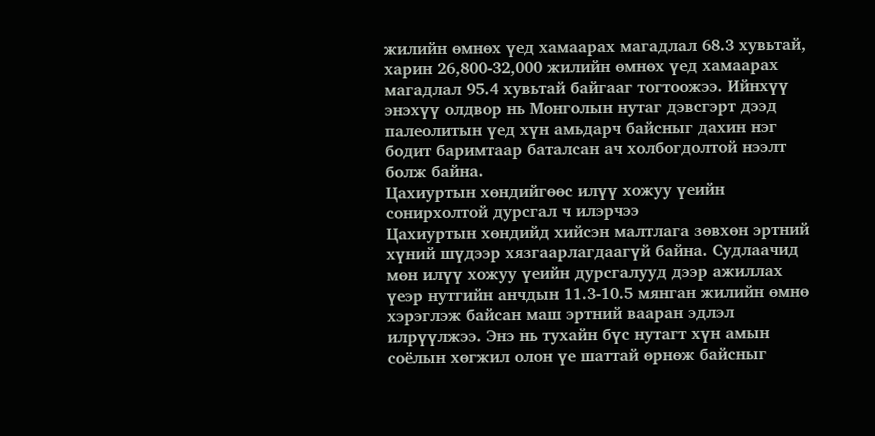жилийн өмнөх үед хамаарах магадлал 68.3 хувьтай, харин 26,800-32,000 жилийн өмнөх үед хамаарах магадлал 95.4 хувьтай байгааг тогтоожээ. Ийнхүү энэхүү олдвор нь Монголын нутаг дэвсгэрт дээд палеолитын үед хүн амьдарч байсныг дахин нэг бодит баримтаар баталсан ач холбогдолтой нээлт болж байна.
Цахиуртын хөндийгөөс илүү хожуу үеийн сонирхолтой дурсгал ч илэрчээ
Цахиуртын хөндийд хийсэн малтлага зөвхөн эртний хүний шүдээр хязгаарлагдаагүй байна. Судлаачид мөн илүү хожуу үеийн дурсгалууд дээр ажиллах үеэр нутгийн анчдын 11.3-10.5 мянган жилийн өмнө хэрэглэж байсан маш эртний вааран эдлэл илрүүлжээ. Энэ нь тухайн бүс нутагт хүн амын соёлын хөгжил олон үе шаттай өрнөж байсныг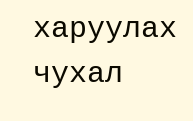харуулах чухал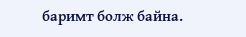баримт болж байна.